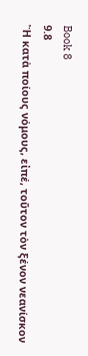Book 8
9.8
Ἢ κατὰ ποίους νόμους, εἰπέ, τοῦτον τὸν ξένον νεανίσκον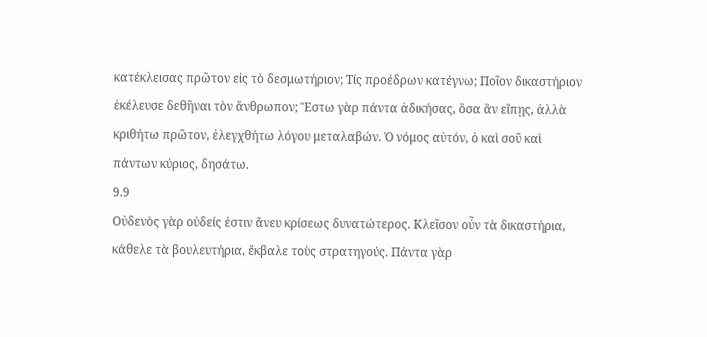κατέκλεισας πρῶτον εἰς τὸ δεσμωτήριον; Τίς προέδρων κατέγνω; Ποῖον δικαστήριον ἐκέλευσε δεθῆναι τὸν ἄνθρωπον; Ἔστω γὰρ πάντα ἀδικήσας, ὅσα ἂν εἴπῃς, ἀλλὰ κριθήτω πρῶτον, ἐλεγχθήτω λόγου μεταλαβών. Ὁ νόμος αὐτόν, ὁ καὶ σοῦ καὶ πάντων κύριος, δησάτω.
9.9
Οὐδενὸς γὰρ οὐδείς ἐστιν ἄνευ κρίσεως δυνατώτερος. Κλεῖσον οὖν τὰ δικαστήρια, κάθελε τὰ βουλευτήρια, ἔκβαλε τοὺς στρατηγούς. Πάντα γὰρ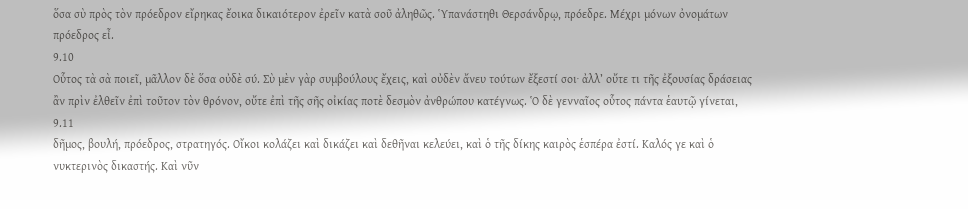ὅσα σὺ πρὸς τὸν πρόεδρον εἴρηκας ἔοικα δικαιότερον ἐρεῖν κατὰ σοῦ ἀληθῶς. Ὑπανάστηθι Θερσάνδρῳ, πρόεδρε. Μέχρι μόνων ὀνομάτων πρόεδρος εἶ.
9.10
Οὗτος τὰ σὰ ποιεῖ, μᾶλλον δὲ ὅσα οὐδὲ σύ. Σὺ μὲν γὰρ συμβούλους ἔχεις, καὶ οὐδὲν ἄνευ τούτων ἔξεστί σοι· ἀλλ’ οὔτε τι τῆς ἐξουσίας δράσειας ἂν πρὶν ἐλθεῖν ἐπὶ τοῦτον τὸν θρόνον, οὔτε ἐπὶ τῆς σῆς οἰκίας ποτὲ δεσμὸν ἀνθρώπου κατέγνως. Ὁ δὲ γενναῖος οὗτος πάντα ἑαυτῷ γίνεται,
9.11
δῆμος, βουλή, πρόεδρος, στρατηγός. Οἴκοι κολάζει καὶ δικάζει καὶ δεθῆναι κελεύει, καὶ ὁ τῆς δίκης καιρὸς ἑσπέρα ἐστί. Καλός γε καὶ ὁ νυκτερινὸς δικαστής. Καὶ νῦν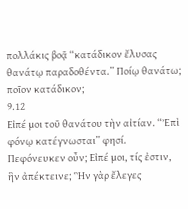πολλάκις βοᾷ “κατάδικον ἔλυσας θανάτῳ παραδοθέντα.” Ποίῳ θανάτω; ποῖον κατάδικον;
9.12
Εἰπέ μοι τοῦ θανάτου τὴν αἰτίαν. “Ἐπὶ φόνῳ κατέγνωσται” φησί. Πεφόνευκεν οὖν; Εἰπέ μοι, τίς ἐστιν, ἣν ἀπέκτεινε; Ἣν γὰρ ἔλεγες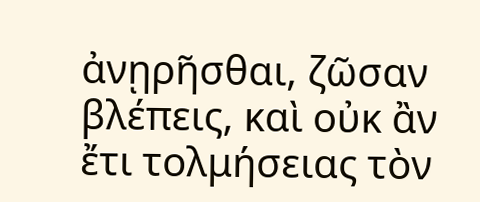ἀνῃρῆσθαι, ζῶσαν βλέπεις, καὶ οὐκ ἂν ἔτι τολμήσειας τὸν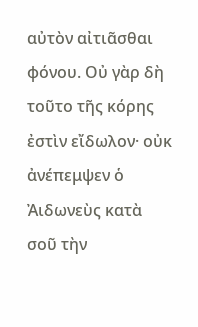αὐτὸν αἰτιᾶσθαι φόνου. Οὐ γὰρ δὴ τοῦτο τῆς κόρης ἐστὶν εἴδωλον· οὐκ ἀνέπεμψεν ὁ Ἀιδωνεὺς κατὰ σοῦ τὴν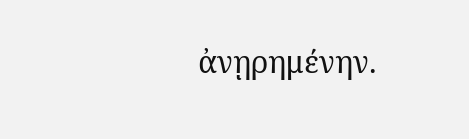ἀνῃρημένην.